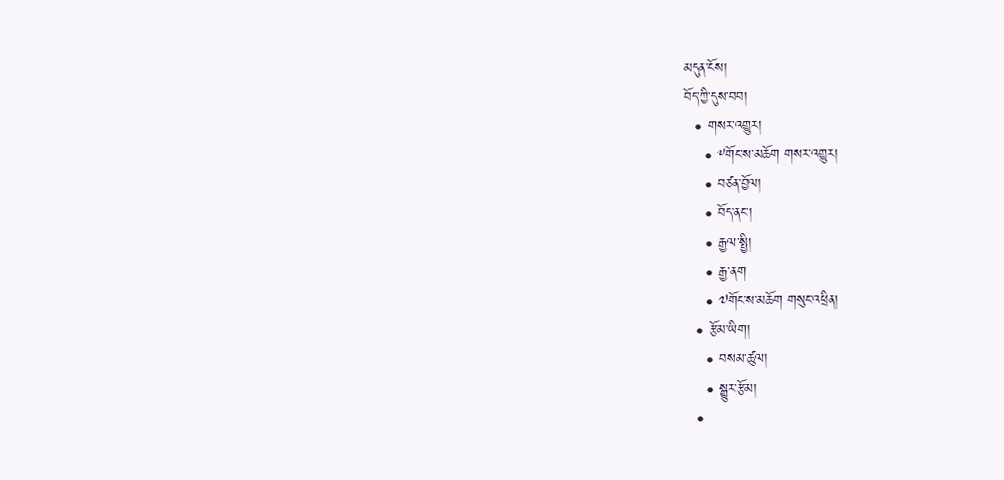མདུན་ངོས།
བོད་ཀྱི་དུས་བབ།
  • གསར་འགྱུར།
    • ༸གོང་ས་མཆོག གསར་འགྱུར།
    • བཙན་བྱོལ།
    • བོད་ནང་།
    • རྒྱལ་སྤྱི།
    • རྒྱ་ནག
    • ༧གོང་ས་མཆོག གསུང་འཕྲིན།
  • རྩོམ་ཡིག།
    • བསམ་ཚུལ།
    • སྒྱུར་རྩོམ།
  •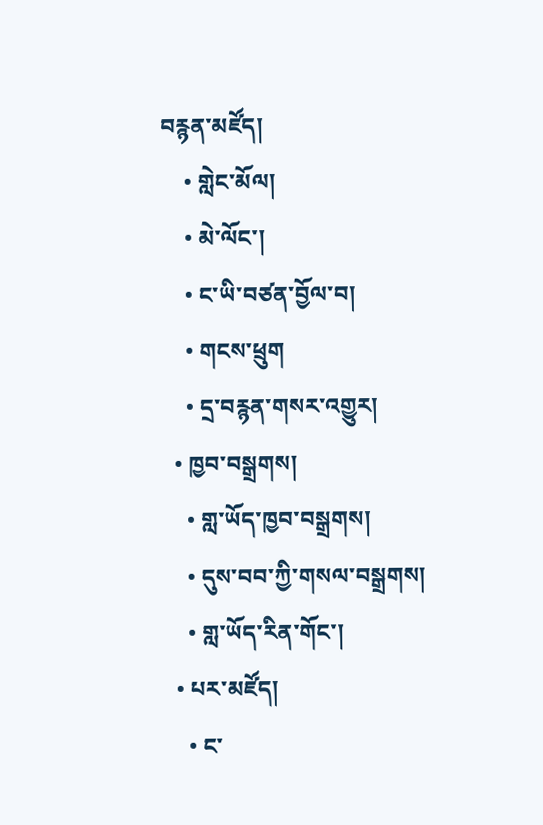བརྙན་མཛོད།
    • གླེང་མོལ།
    • མེ་ལོང་།
    • ང་ཡི་བཙན་བྱོལ་བ།
    • གངས་ཕྲུག
    • དྲ་བརྙན་གསར་འགྱུར།
  • ཁྱབ་བསྒྲགས།
    • གླ་ཡོད་ཁྱབ་བསྒྲགས།
    • དུས་བབ་ཀྱི་གསལ་བསྒྲགས།
    • གླ་ཡོད་རིན་གོང་།
  • པར་མཛོད།
    • ང་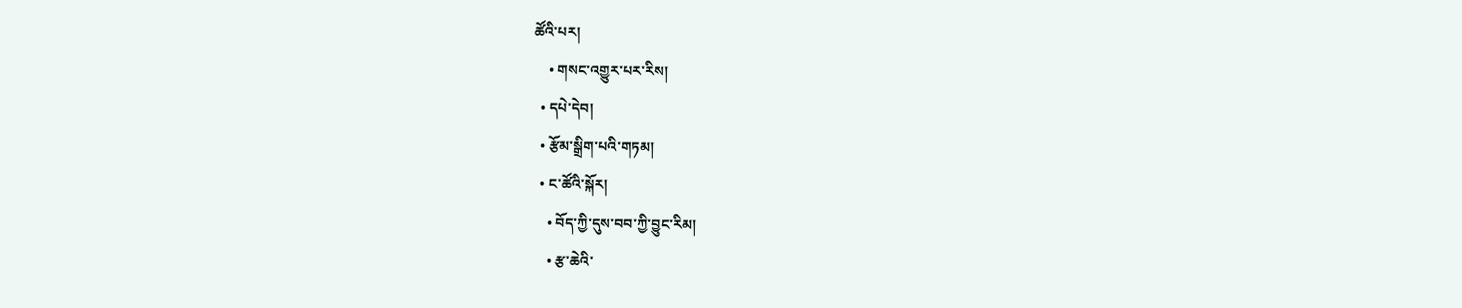ཚོའི་པར།
    • གསང་འགྱུར་པར་རིས།
  • དཔེ་དེབ།
  • རྩོམ་སྒྲིག་པའི་གཏམ།
  • ང་ཚོའི་སྐོར།
    • བོད་ཀྱི་དུས་བབ་ཀྱི་བྱུང་རིམ།
    • རྩ་ཆེའི་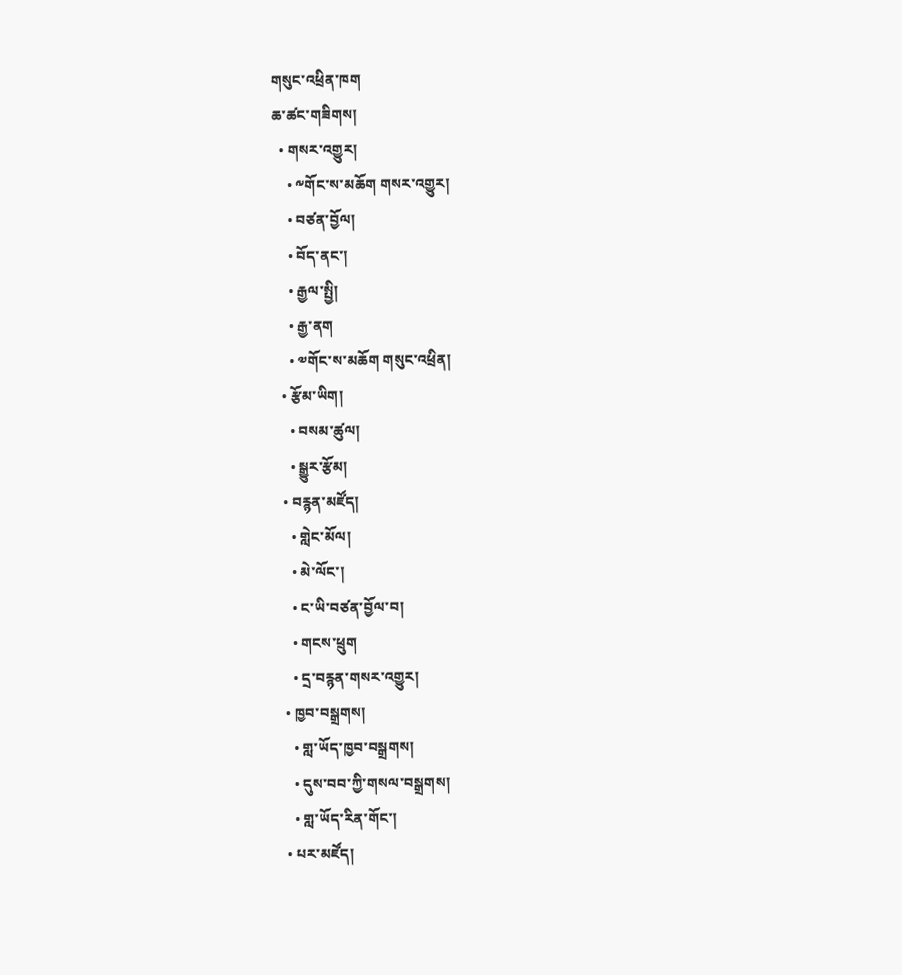གསུང་འཕྲིན་ཁག
ཆ་ཚང་གཟིགས།
  • གསར་འགྱུར།
    • ༸གོང་ས་མཆོག གསར་འགྱུར།
    • བཙན་བྱོལ།
    • བོད་ནང་།
    • རྒྱལ་སྤྱི།
    • རྒྱ་ནག
    • ༧གོང་ས་མཆོག གསུང་འཕྲིན།
  • རྩོམ་ཡིག།
    • བསམ་ཚུལ།
    • སྒྱུར་རྩོམ།
  • བརྙན་མཛོད།
    • གླེང་མོལ།
    • མེ་ལོང་།
    • ང་ཡི་བཙན་བྱོལ་བ།
    • གངས་ཕྲུག
    • དྲ་བརྙན་གསར་འགྱུར།
  • ཁྱབ་བསྒྲགས།
    • གླ་ཡོད་ཁྱབ་བསྒྲགས།
    • དུས་བབ་ཀྱི་གསལ་བསྒྲགས།
    • གླ་ཡོད་རིན་གོང་།
  • པར་མཛོད།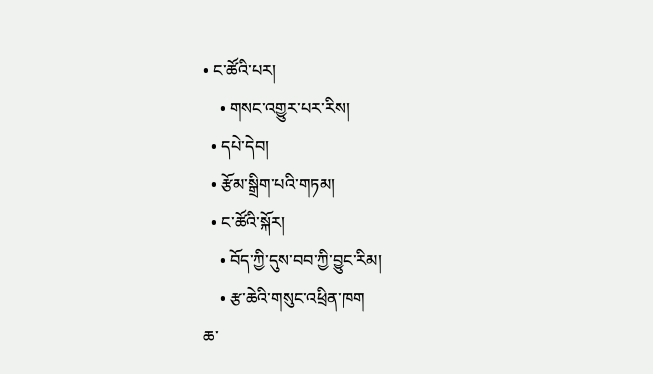• ང་ཚོའི་པར།
    • གསང་འགྱུར་པར་རིས།
  • དཔེ་དེབ།
  • རྩོམ་སྒྲིག་པའི་གཏམ།
  • ང་ཚོའི་སྐོར།
    • བོད་ཀྱི་དུས་བབ་ཀྱི་བྱུང་རིམ།
    • རྩ་ཆེའི་གསུང་འཕྲིན་ཁག
ཆ་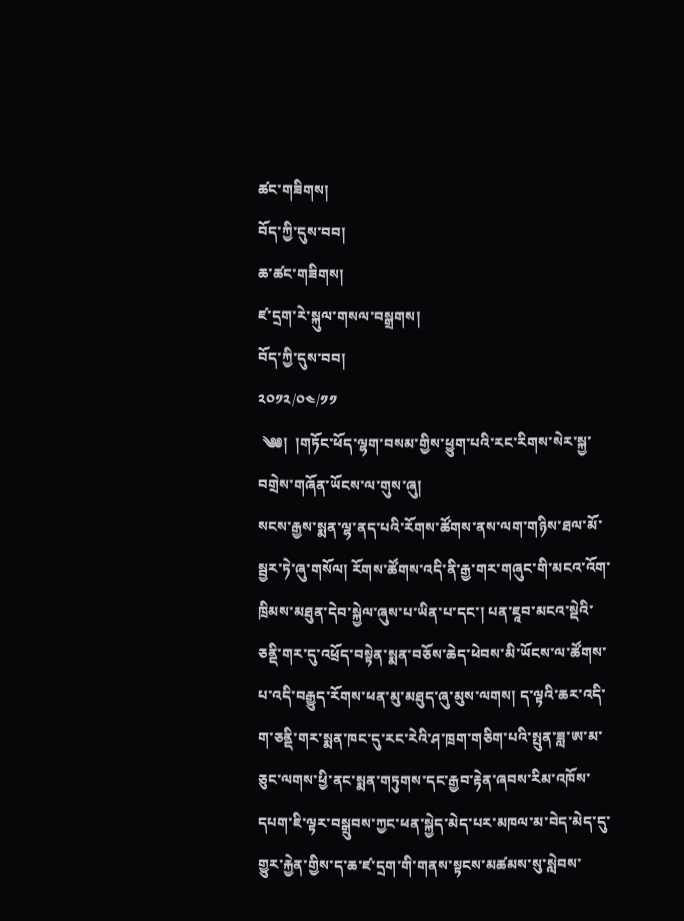ཚང་གཟིགས།
བོད་ཀྱི་དུས་བབ།
ཆ་ཚང་གཟིགས།
ཛ་དྲག་རེ་སྐུལ་གསལ་བསྒྲགས།
བོད་ཀྱི་དུས་བབ།
༢༠༡༢/༠༤/༡༡
 ༄༅།  །གཏོང་ཕོད་ལྷག་བསམ་གྱིས་ཕྱུག་པའི་རང་རིགས་སེར་སྐྱ་བགྲེས་གཞོན་ཡོངས་ལ་གུས་ཞུ།
སངས་རྒྱས་སྨན་ལྷ་ནད་པའི་རོགས་ཚོགས་ནས་ལག་གཉིས་ཐལ་མོ་སྦྱར་ཏེ་ཞུ་གསོལ། རོགས་ཚོགས་འདི་ནི་རྒྱ་གར་གཞུང་གི་མངའ་འོག་ཁྲིམས་མཐུན་དེབ་སྐྱེལ་ཞུས་པ་ཡིན་པ་དང་། པན་ཇཱབ་མངའ་སྡེའི་ཅནྡི་གར་དུ་འཕྲོད་བསྟེན་སྨན་བཅོས་ཆེད་ཕེབས་མི་ཡོངས་ལ་ཚོགས་པ་འདི་བརྒྱུད་རོགས་ཕན་མུ་མཐུད་ཞུ་མུས་ལགས། ད་ལྟའི་ཆར་འདི་ག་ཅནྡི་གར་སྨན་ཁང་དུ་རང་རེའི་ཤ་ཁྲག་གཅིག་པའི་སྤུན་ཟླ་ཨ་མ་ཅུང་ལགས་ཕྱི་ནང་སྨན་གཏུགས་དང་རྒྱབ་རྟེན་ཞབས་རིམ་འཁོས་དཔག་ཇི་ལྟར་བསྒྲུབས་ཀྱང་ཕན་སྐྱེད་མེད་པར་མཁལ་མ་བེད་མེད་དུ་གྱུར་རྐྱེན་གྱིས་ད་ཆ་ཛ་དྲག་གི་གནས་སྟངས་མཚམས་སུ་སླེབས་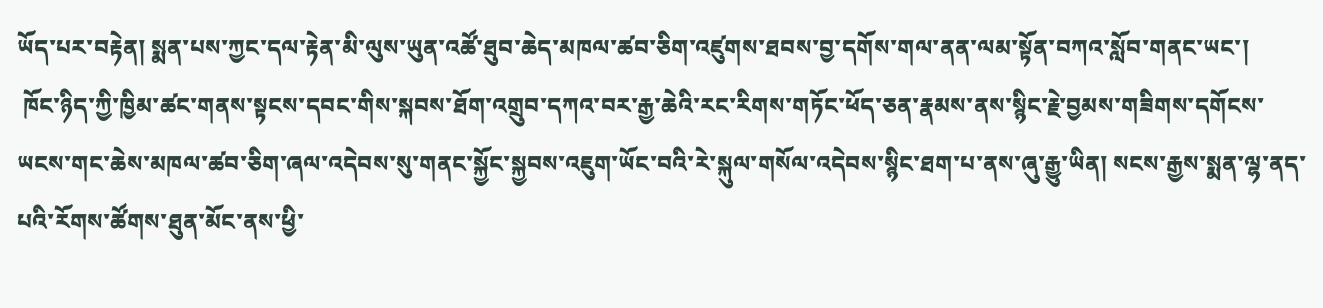ཡོད་པར་བརྟེན། སྨན་པས་ཀྱང་དལ་རྟེན་མི་ལུས་ཡུན་འཚོ་ཐུབ་ཆེད་མཁལ་ཚབ་ཅིག་འཛུགས་ཐབས་བྱ་དགོས་གལ་ནན་ལམ་སྟོན་བཀའ་སློབ་གནང་ཡང་།
 ཁོང་ཉིད་ཀྱི་ཁྱིམ་ཚང་གནས་སྟངས་དབང་གིས་སྐབས་ཐོག་འགྲུབ་དཀའ་བར་རྒྱ་ཆེའི་རང་རིགས་གཏོང་ཕོད་ཅན་རྣམས་ནས་སྙིང་རྗེ་བྱམས་གཟིགས་དགོངས་ཡངས་གང་ཆེས་མཁལ་ཚབ་ཅིག་ཞལ་འདེབས་སུ་གནང་སྐྱོང་སྐྱབས་འཇུག་ཡོང་བའི་རེ་སྐུལ་གསོལ་འདེབས་སྙིང་ཐག་པ་ནས་ཞུ་རྒྱུ་ཡིན། སངས་རྒྱས་སྨན་ལྷ་ནད་པའི་རོགས་ཚོགས་ཐུན་མོང་ནས་ཕྱི་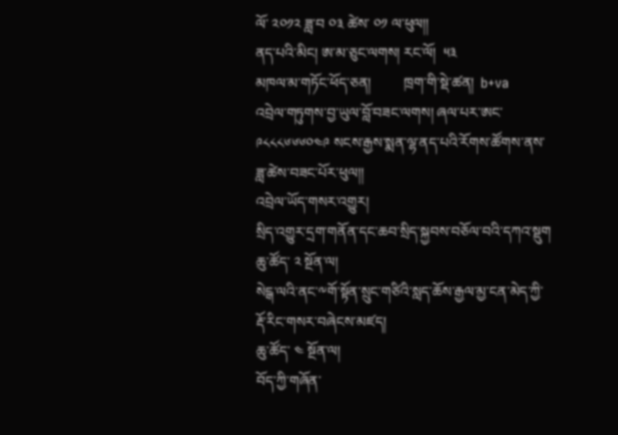ལོ་ ༢༠༡༢ ཟླ་བ ༠༣ ཚེས་ ༠༡ ལ་ཕུལ།།
ནད་པའི་མིང། ཨ་མ་ཅུང་ལགས། རང་ལོ།  ༥༣
མཁལ་མ་གཏོང་ཕོད་ཅན།         ཁྲག་གི་སྡེ་ཚན།  b+va
འབྲེལ་གཏུགས་བྱ་ཡུལ་བློ་བཟང་ལགས། ཞལ་པར་ཨང་ ༩༨༨༨༦༦༦༠༤༩ སངས་རྒྱས་སྨན་ལྷ་ནད་པའི་རོགས་ཚོགས་ནས་ཟླ་ཚེས་བཟང་པོར་ཕུལ།།
འབྲེལ་ཡོད་གསར་འགྱུར།
སྲིད་འགྱུར་དྲག་གནོན་དང་ཆབ་སྲིད་སྐྱབས་བཅོལ་བའི་དཀའ་སྡུག
ཆུ་ཚོད་ ༢ སྔོན་ལ།
སེངྒ་ལའི་ནང་༸གོ་སྟོན་སྲུང་གཙིའི་སླད་ཆོས་རྒྱལ་མྱ་ངན་མེད་ཀྱི་རྡོ་རིང་གསར་བཞེངས་མཛད།
ཆུ་ཚོད་ ༤ སྔོན་ལ།
བོད་ཀྱི་གཞོན་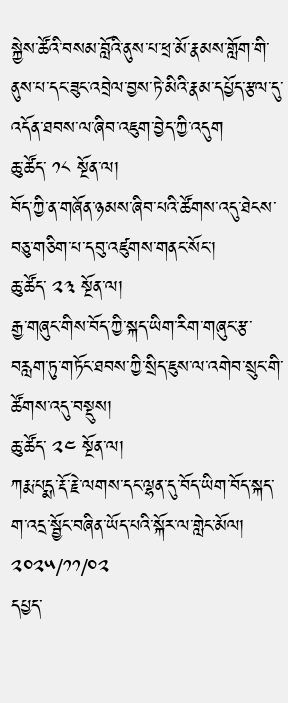སྐྱེས་ཚོའི་བསམ་བློའི་ནུས་པ་ཕྲ་མོ་རྣམས་གློག་གི་ནུས་པ་དང་ཟུང་འབྲེལ་བྱས་ཏེ་མིའི་རྣམ་དཔྱོད་རྩལ་དུ་འདོན་ཐབས་ལ་ཞིབ་འཇུག་བྱེད་ཀྱི་འདུག
ཆུ་ཚོད་ ༡༨ སྔོན་ལ།
བོད་ཀྱི་ན་གཞོན་ཉམས་ཞིབ་པའི་ཚོགས་འདུ་ཐེངས་བཅུ་གཅིག་པ་དབུ་འཛུགས་གནང་སོང་།
ཆུ་ཚོད་ ༢༣ སྔོན་ལ།
རྒྱ་གཞུང་གིས་བོད་ཀྱི་སྐད་ཡིག་རིག་གཞུང་རྩ་བརླག་ཏུ་གཏོང་ཐབས་ཀྱི་སྲིད་ཇུས་ལ་འགེབ་སྲུང་གི་ཚོགས་འདུ་བསྡུས།
ཆུ་ཚོད་ ༢༤ སྔོན་ལ།
ཀརྨ་པདྨ་རྡོ་རྗེ་ལགས་དང་ལྷན་དུ་བོད་ཡིག་བོད་སྐད་ག་འདྲ་སྦྱོང་བཞིན་ཡོད་པའི་སྐོར་ལ་གླེང་མོལ།
༢༠༢༥/༡༡/༠༢
དཔྱད་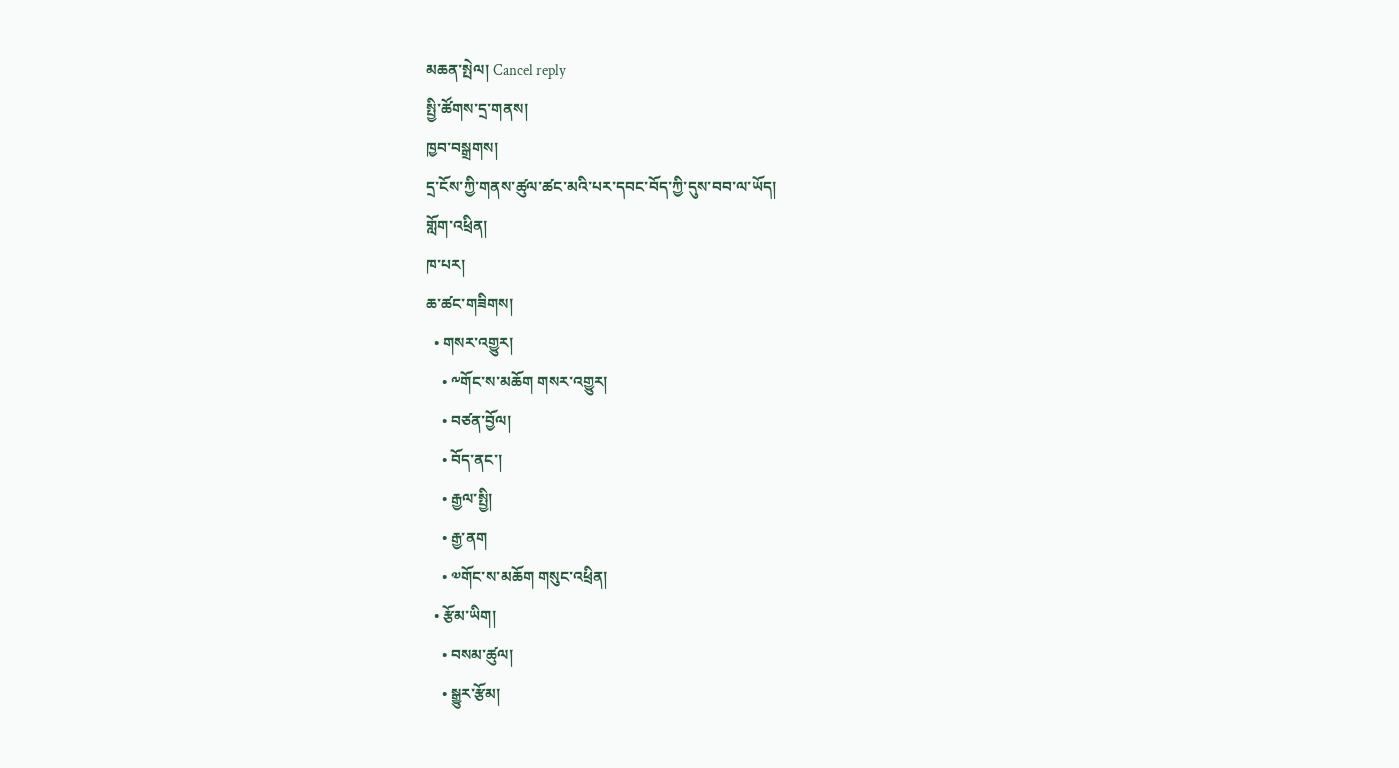མཆན་སྤེལ། Cancel reply
སྤྱི་ཚོགས་དྲ་གནས།
ཁྱབ་བསྒྲགས།
དྲ་ངོས་ཀྱི་གནས་ཚུལ་ཚང་མའི་པར་དབང་བོད་ཀྱི་དུས་བབ་ལ་ཡོད།
གློག་འཕྲིན།
ཁ་པར།
ཆ་ཚང་གཟིགས།
  • གསར་འགྱུར།
    • ༸གོང་ས་མཆོག གསར་འགྱུར།
    • བཙན་བྱོལ།
    • བོད་ནང་།
    • རྒྱལ་སྤྱི།
    • རྒྱ་ནག
    • ༧གོང་ས་མཆོག གསུང་འཕྲིན།
  • རྩོམ་ཡིག།
    • བསམ་ཚུལ།
    • སྒྱུར་རྩོམ།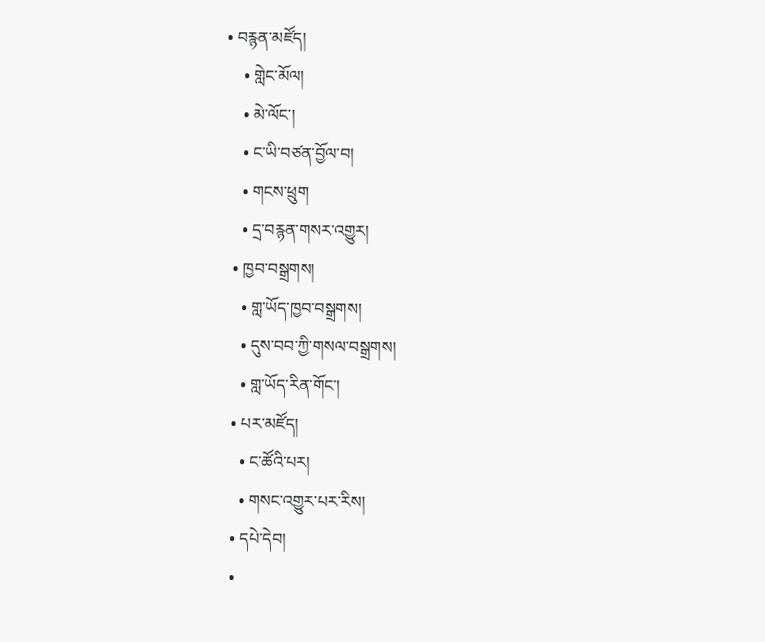• བརྙན་མཛོད།
    • གླེང་མོལ།
    • མེ་ལོང་།
    • ང་ཡི་བཙན་བྱོལ་བ།
    • གངས་ཕྲུག
    • དྲ་བརྙན་གསར་འགྱུར།
  • ཁྱབ་བསྒྲགས།
    • གླ་ཡོད་ཁྱབ་བསྒྲགས།
    • དུས་བབ་ཀྱི་གསལ་བསྒྲགས།
    • གླ་ཡོད་རིན་གོང་།
  • པར་མཛོད།
    • ང་ཚོའི་པར།
    • གསང་འགྱུར་པར་རིས།
  • དཔེ་དེབ།
  •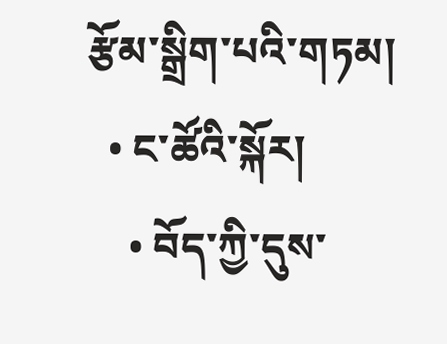རྩོམ་སྒྲིག་པའི་གཏམ།
  • ང་ཚོའི་སྐོར།
    • བོད་ཀྱི་དུས་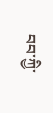བབ་ཀྱི་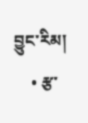བྱུང་རིམ།
    • རྩ་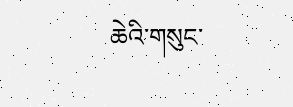ཆེའི་གསུང་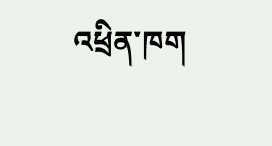འཕྲིན་ཁག